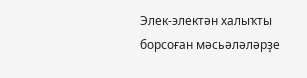Элек-электән халыҡты борсоған мәсьәләләрҙе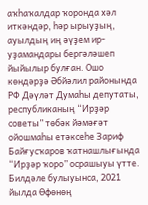аҡһаҡалдар ҡоронда хәл иткәндәр, һәр ырыуҙың, ауылдың иң әүҙем ир-уҙамандары бергәләшеп йыйылыр булған. Ошо көндәрҙә Әбйәлил районында РФ Дәүләт Думаһы депутаты, республиканың “Ирҙәр советы” төбәк йәмәғәт ойошмаһы етәксеһе Зариф Байғусҡаров ҡатнашлығында “Ирҙәр ҡоро” осрашыуы үтте. Билдәле булыуынса, 2021 йылда Өфөнөң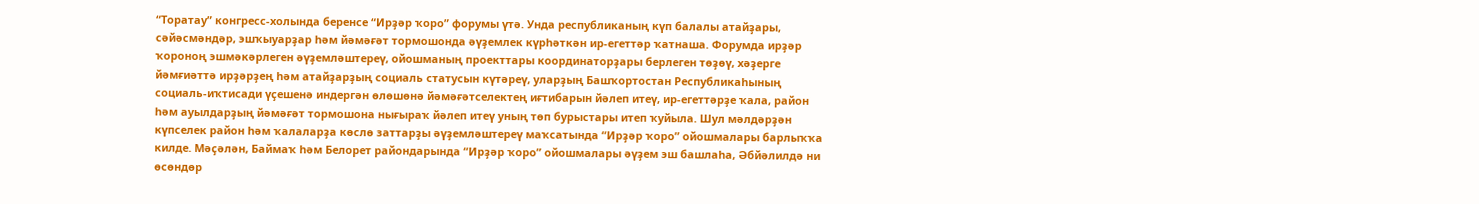“Торатау” конгресс-холында беренсе “Ирҙәр ҡоро” форумы үтә. Унда республиканың күп балалы атайҙары, сәйәсмәндәр, эшҡыуарҙар һәм йәмәғәт тормошонда әүҙемлек күрһәткән ир-егеттәр ҡатнаша. Форумда ирҙәр ҡороноң эшмәкәрлеген әүҙемләштереү, ойошманың проекттары координаторҙары берлеген төҙөү, хәҙерге йәмғиәттә ирҙәрҙең һәм атайҙарҙың социаль статусын күтәреү, уларҙың Башҡортостан Республикаһының социаль-иҡтисади үҫешенә индергән өлөшөнә йәмәғәтселектең иғтибарын йәлеп итеү, ир-егеттәрҙе ҡала, район һәм ауылдарҙың йәмәғәт тормошона нығыраҡ йәлеп итеү уның төп бурыстары итеп ҡуйыла. Шул мәлдәрҙән күпселек район һәм ҡалаларҙа көслө заттарҙы әүҙемләштереү маҡсатында “Ирҙәр ҡоро” ойошмалары барлыҡҡа килде. Мәҫәлән, Баймаҡ һәм Белорет райондарында “Ирҙәр ҡоро” ойошмалары әүҙем эш башлаһа, Әбйәлилдә ни өсөндөр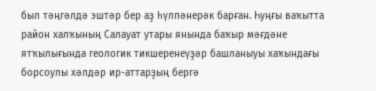был тәңгәлдә эштәр бер аҙ һүлпәнерәк барған. Һуңғы ваҡытта район халҡының Салауат утары янында баҡыр мәғдәне ятҡылығында геологик тикшеренеүҙәр башланыуы хаҡындағы борсоулы хәлдәр ир-аттарҙың бергә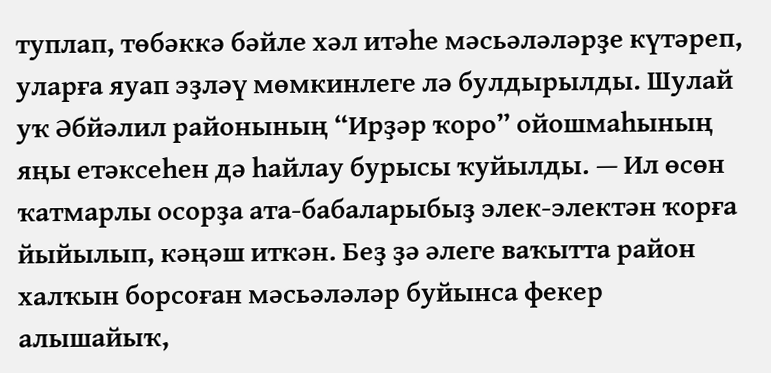туплап, төбәккә бәйле хәл итәһе мәсьәләләрҙе күтәреп, уларға яуап эҙләү мөмкинлеге лә булдырылды. Шулай уҡ Әбйәлил районының “Ирҙәр ҡоро” ойошмаһының яңы етәксеһен дә һайлау бурысы ҡуйылды. — Ил өсөн ҡатмарлы осорҙа ата-бабаларыбыҙ элек-электән ҡорға йыйылып, кәңәш иткән. Беҙ ҙә әлеге ваҡытта район халҡын борсоған мәсьәләләр буйынса фекер алышайыҡ,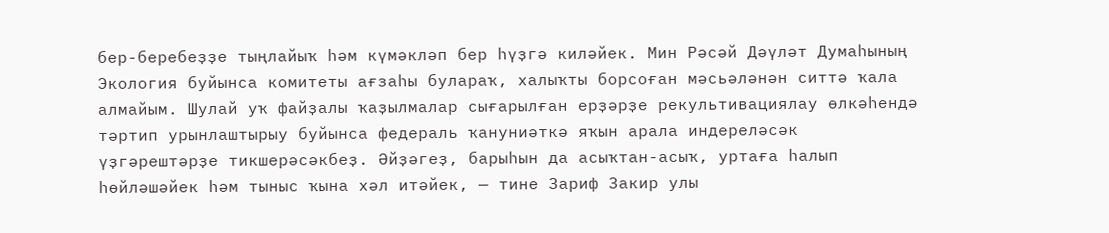бер-беребеҙҙе тыңлайыҡ һәм күмәкләп бер һүҙгә киләйек. Мин Рәсәй Дәүләт Думаһының Экология буйынса комитеты ағзаһы булараҡ, халыҡты борсоған мәсьәләнән ситтә ҡала алмайым. Шулай уҡ файҙалы ҡаҙылмалар сығарылған ерҙәрҙе рекультивациялау өлкәһендә тәртип урынлаштырыу буйынса федераль ҡануниәткә яҡын арала индереләсәк үҙгәрештәрҙе тикшерәсәкбеҙ. Әйҙәгеҙ, барыһын да асыҡтан-асыҡ, уртаға һалып һөйләшәйек һәм тыныс ҡына хәл итәйек, — тине Зариф Закир улы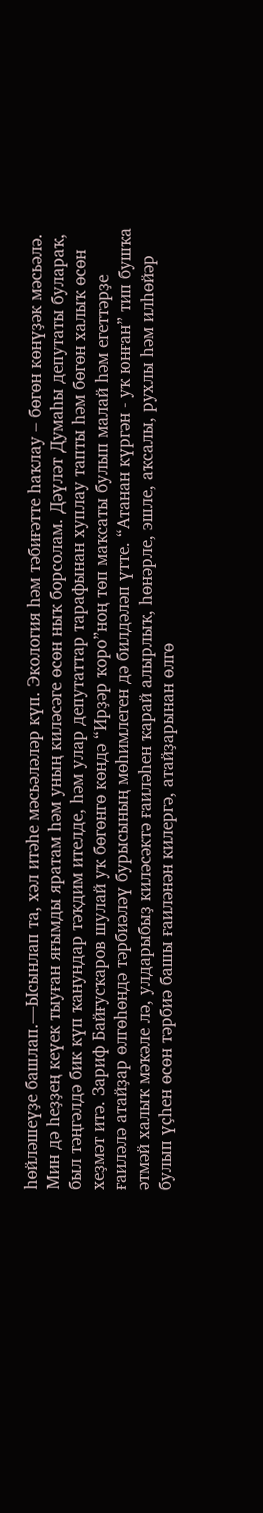һөйләшеүҙе башлап.—Ысынлап та, хәл итәһе мәсьәләләр күп. Экология һәм тәбиғәтте һаҡлау – бөгөн көнүҙәк мәсьәлә. Мин дә һеҙҙең кеүек тыуған яғымды яратам һәм уның киләсәге өсөн ныҡ борсолам. Дәүләт Думаһы депутаты булараҡ, был тәңгәлдә бик күп ҡанундар тәҡдим ителде, һәм улар депутаттар тарафынан хуплау тапты һәм бөгөн халыҡ өсөн хеҙмәт итә. Зариф Байғусҡаров шулай уҡ бөгөнгө көндә “Ирҙәр ҡоро”ноң төп маҡсаты булып малай һәм егеттәрҙе ғаиләлә атайҙар өлгөһөндә тәрбиәләү бурысының мөһимлеген дә билдәләп үтте. “Атанан күргән - уҡ юнған” тип бушҡа әтмәй халыҡ мәҡәле лә, улдарыбыҙ киләсәктә ғаиләһен ҡарай алырлыҡ, һөнәрле, эшле, аҡсалы, рухлы һәм илһөйәр булып үҫһен өсөн тәрбиә башы ғаиләнән килергә, атайҙарынан өлгө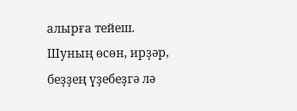алырға тейеш. Шуның өсөн, ирҙәр, беҙҙең үҙебеҙгә лә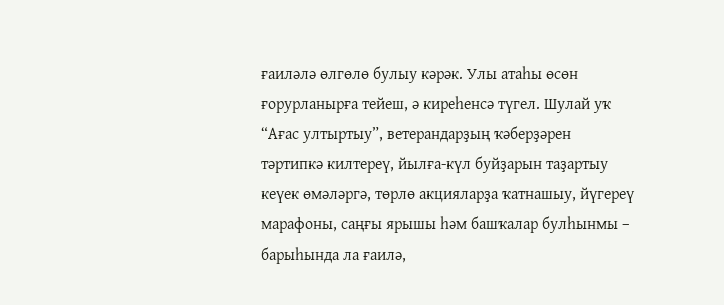ғаиләлә өлгөлө булыу кәрәк. Улы атаһы өсөн ғорурланырға тейеш, ә киреһенсә түгел. Шулай уҡ “Ағас ултыртыу”, ветерандарҙың ҡәберҙәрен тәртипкә килтереү, йылға-күл буйҙарын таҙартыу кеүек өмәләргә, төрлө акцияларҙа ҡатнашыу, йүгереү марафоны, саңғы ярышы һәм башҡалар булһынмы – барыһында ла ғаилә,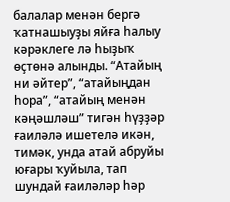балалар менән бергә ҡатнашыуҙы яйға һалыу кәрәклеге лә һыҙыҡ өҫтөнә алынды. “Атайың ни әйтер”, “атайыңдан һора”, “атайың менән кәңәшләш” тигән һүҙҙәр ғаиләлә ишетелә икән, тимәк, унда атай абруйы юғары ҡуйыла, тап шундай ғаиләләр һәр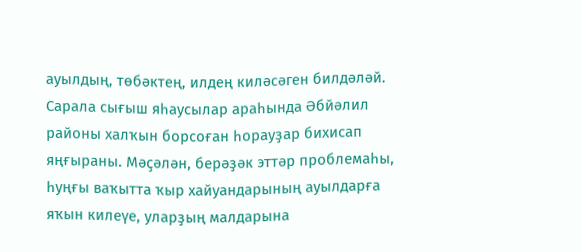ауылдың, төбәктең, илдең киләсәген билдәләй. Сарала сығыш яһаусылар араһында Әбйәлил районы халҡын борсоған һорауҙар бихисап яңғыраны. Мәҫәлән, берәҙәк эттәр проблемаһы, һуңғы ваҡытта ҡыр хайуандарының ауылдарға яҡын килеүе, уларҙың малдарына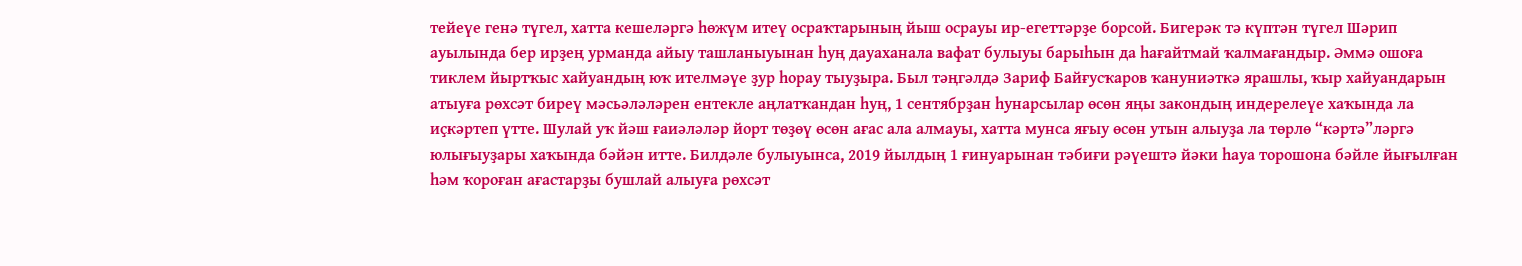тейеүе генә түгел, хатта кешеләргә һөжүм итеү осраҡтарының йыш осрауы ир-егеттәрҙе борсой. Бигерәк тә күптән түгел Шәрип ауылында бер ирҙең урманда айыу ташланыуынан һуң дауаханала вафат булыуы барыһын да һағайтмай ҡалмағандыр. Әммә ошоға тиклем йыртҡыс хайуандың юҡ ителмәүе ҙур һорау тыуҙыра. Был тәңгәлдә Зариф Байғусҡаров ҡануниәткә ярашлы, ҡыр хайуандарын атыуға рөхсәт биреү мәсьәләләрен ентекле аңлатҡандан һуң, 1 сентябрҙан һунарсылар өсөн яңы закондың индерелеүе хаҡында ла иҫкәртеп үтте. Шулай уҡ йәш ғаиәләләр йорт төҙөү өсөн ағас ала алмауы, хатта мунса яғыу өсөн утын алыуҙа ла төрлө “кәртә”ләргә юлығыуҙары хаҡында бәйән итте. Билдәле булыуынса, 2019 йылдың 1 ғинуарынан тәбиғи рәүештә йәки һауа торошона бәйле йығылған һәм ҡороған ағастарҙы бушлай алыуға рөхсәт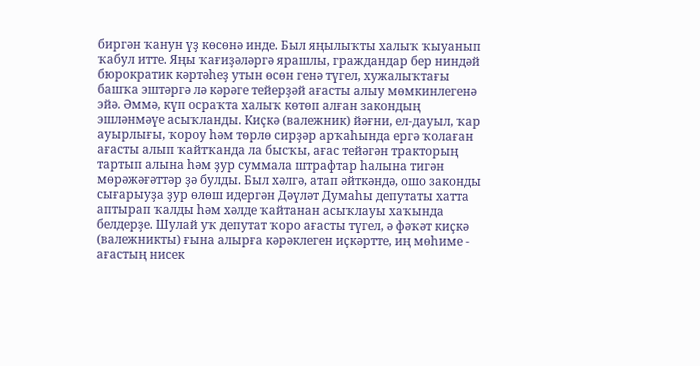биргән ҡанун үҙ көсөнә инде. Был яңылыҡты халыҡ ҡыуанып ҡабул итте. Яңы ҡағиҙәләргә ярашлы, граждандар бер ниндәй бюрократик кәртәһеҙ утын өсөн генә түгел, хужалыҡтағы башҡа эштәргә лә кәрәге тейерҙәй ағасты алыу мөмкинлегенә эйә. Әммә, күп осраҡта халыҡ көтөп алған закондың эшләнмәүе асыҡланды. Киҫкә (валежник) йәғни, ел-дауыл, ҡар ауырлығы, ҡороу һәм төрлө сирҙәр арҡаһында ергә ҡолаған ағасты алып ҡайтҡанда ла бысҡы, ағас тейәгән тракторың тартып алына һәм ҙур суммала штрафтар һалына тигән мөрәжәғәттәр ҙә булды. Был хәлгә, атап әйткәндә, ошо законды сығарыуҙа ҙур өлөш идергән Дәүләт Думаһы депутаты хатта аптырап ҡалды һәм хәлде ҡайтанан асыҡлауы хаҡында белдерҙе. Шулай уҡ депутат ҡоро ағасты түгел, ә фәҡәт киҫкә (валежникты) ғына алырға кәрәклеген иҫкәртте, иң мөһиме - ағастың нисек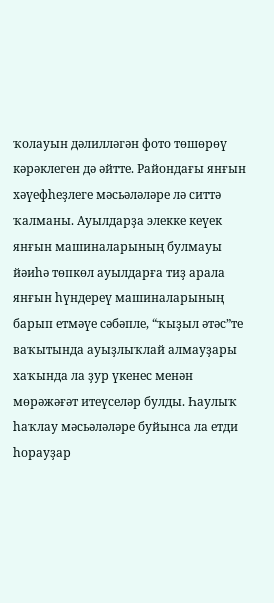ҡолауын дәлилләгән фото төшөрөү кәрәклеген дә әйтте. Райондағы янғын хәүефһеҙлеге мәсьәләләре лә ситтә ҡалманы. Ауылдарҙа элекке кеүек янғын машиналарының булмауы йәиһә төпкөл ауылдарға тиҙ арала янғын һүндереү машиналарының барып етмәүе сәбәпле, “ҡыҙыл әтәс”те ваҡытында ауыҙлыҡлай алмауҙары хаҡында ла ҙур үкенес менән мөрәжәғәт итеүселәр булды. Һаулыҡ һаҡлау мәсьәләләре буйынса ла етди һорауҙар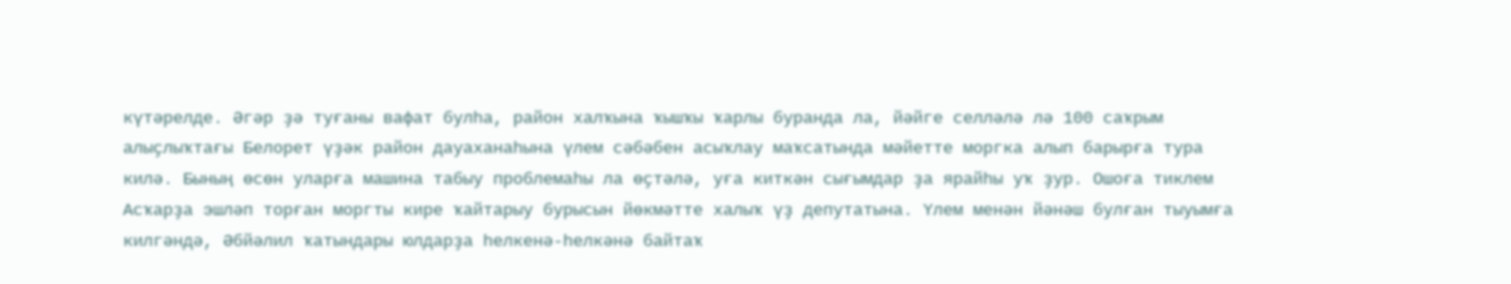күтәрелде. Әгәр ҙә туғаны вафат булһа, район халҡына ҡышҡы ҡарлы буранда ла, йәйге селләлә лә 100 саҡрым алыҫлыҡтағы Белорет үҙәк район дауаханаһына үлем сәбәбен асыҡлау маҡсатында мәйетте моргка алып барырға тура килә. Бының өсөн уларға машина табыу проблемаһы ла өҫтәлә, уға киткән сығымдар ҙа ярайһы уҡ ҙур. Ошоға тиклем Асҡарҙа эшләп торған моргты кире ҡайтарыу бурысын йөкмәтте халыҡ үҙ депутатына. Үлем менән йәнәш булған тыуымға килгәндә, Әбйәлил ҡатындары юлдарҙа һелкенә-һелкәнә байтаҡ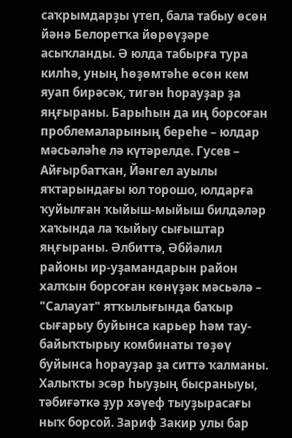саҡрымдарҙы үтеп, бала табыу өсөн йәнә Белоретҡа йөрөүҙәре асыҡланды. Ә юлда табырға тура килһә, уның һөҙөмтәһе өсөн кем яуап бирәсәк, тигән һорауҙар ҙа яңғыраны. Барыһын да иң борсоған проблемаларының береһе – юлдар мәсьәләһе лә күтәрелде. Гусев – Айғырбатҡан, Йәнгел ауылы яҡтарындағы юл торошо, юлдарға ҡуйылған ҡыйыш-мыйыш билдәләр хаҡында ла ҡыйыу сығыштар яңғыраны. Әлбиттә, Әбйәлил районы ир-уҙамандарын район халҡын борсоған көнүҙәк мәсьәлә – "Салауат" ятҡылығында баҡыр сығарыу буйынса карьер һәм тау-байыҡтырыу комбинаты төҙөү буйынса һорауҙар ҙа ситтә ҡалманы. Халыҡты эсәр һыуҙың бысраныуы, тәбиғәткә ҙур хәүеф тыуҙырасағы ныҡ борсой. Зариф Закир улы бар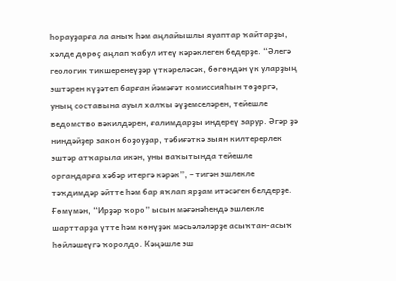һорауҙарға ла аныҡ һәм аңлайышлы яуаптар ҡайтарҙы, хәлде дөрөҫ аңлап ҡабул итеү кәрәклеген бедерҙе. “Әлегә геологик тикшеренеүҙәр үткәреләсәк, бөгөндән үк уларҙың эштәрен күҙәтеп барған йәмәғәт комиссияһын төҙөргә, уның составына ауыл халҡы әүҙемселәрен, тейешле ведомство вәкилдәрен, ғалимдарҙы индереү зарур. Әгәр ҙә ниндәйҙер закон боҙоуҙар, тәбиғәткә зыян килтерерлек эштәр атҡарыла икән, уны ваҡытында тейешле органдарға хәбәр итергә кәрәк”, – тигән эшлекле тәҡдимдәр әйтте һәм бар яҡлап ярҙам итәсәген белдерҙе. Ғөмүмән, “Ирҙәр ҡоро” ысын мәғәнәһендә эшлекле шарттарҙа үтте һәм көнүҙәк мәсьәләләрҙе асыҡтан-асыҡ һөйләшеүгә ҡоролдо. Кәңәшле эш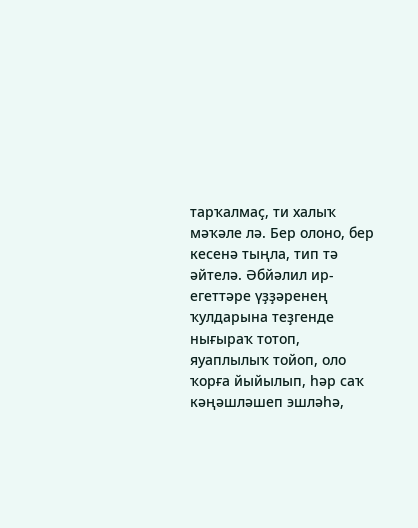тарҡалмаҫ, ти халыҡ мәҡәле лә. Бер олоно, бер кесенә тыңла, тип тә әйтелә. Әбйәлил ир-егеттәре үҙҙәренең ҡулдарына теҙгенде нығыраҡ тотоп, яуаплылыҡ тойоп, оло ҡорға йыйылып, һәр саҡ кәңәшләшеп эшләһә,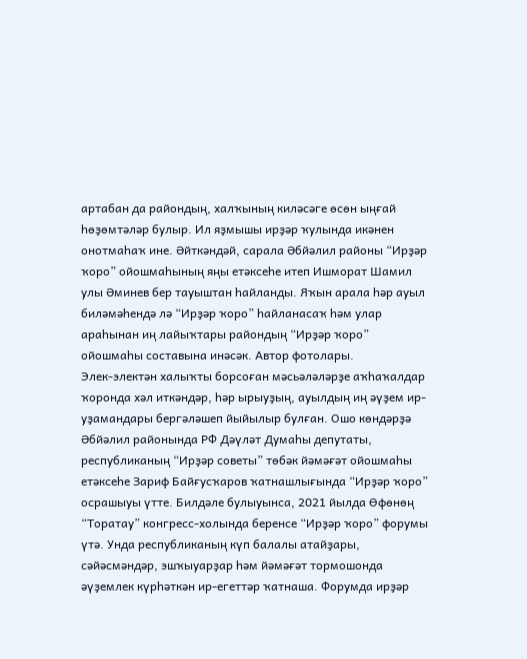артабан да райондың, халҡының киләсәге өсөн ыңғай һөҙөмтәләр булыр. Ил яҙмышы ирҙәр ҡулында икәнен онотмаһаҡ ине. Әйткәндәй, сарала Әбйәлил районы “Ирҙәр ҡоро” ойошмаһының яңы етәксеһе итеп Ишморат Шамил улы Әминев бер тауыштан һайланды. Яҡын арала һәр ауыл биләмәһендә лә “Ирҙәр ҡоро” һайланасаҡ һәм улар араһынан иң лайыҡтары райондың “Ирҙәр ҡоро” ойошмаһы составына инәсәк. Автор фотолары.
Элек-электән халыҡты борсоған мәсьәләләрҙе аҡһаҡалдар ҡоронда хәл иткәндәр, һәр ырыуҙың, ауылдың иң әүҙем ир-уҙамандары бергәләшеп йыйылыр булған. Ошо көндәрҙә Әбйәлил районында РФ Дәүләт Думаһы депутаты, республиканың “Ирҙәр советы” төбәк йәмәғәт ойошмаһы етәксеһе Зариф Байғусҡаров ҡатнашлығында “Ирҙәр ҡоро” осрашыуы үтте. Билдәле булыуынса, 2021 йылда Өфөнөң “Торатау” конгресс-холында беренсе “Ирҙәр ҡоро” форумы үтә. Унда республиканың күп балалы атайҙары, сәйәсмәндәр, эшҡыуарҙар һәм йәмәғәт тормошонда әүҙемлек күрһәткән ир-егеттәр ҡатнаша. Форумда ирҙәр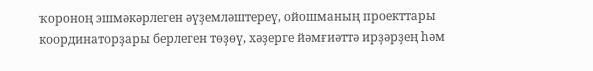ҡороноң эшмәкәрлеген әүҙемләштереү, ойошманың проекттары координаторҙары берлеген төҙөү, хәҙерге йәмғиәттә ирҙәрҙең һәм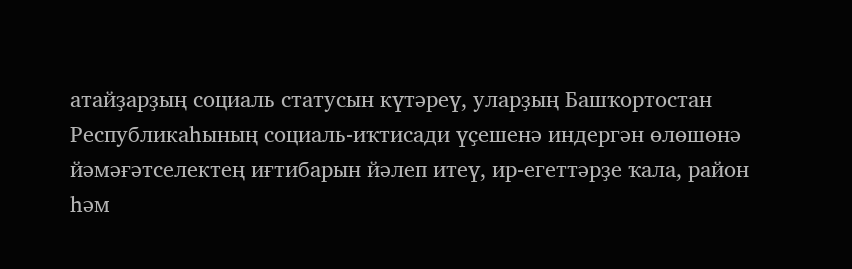атайҙарҙың социаль статусын күтәреү, уларҙың Башҡортостан Республикаһының социаль-иҡтисади үҫешенә индергән өлөшөнә йәмәғәтселектең иғтибарын йәлеп итеү, ир-егеттәрҙе ҡала, район һәм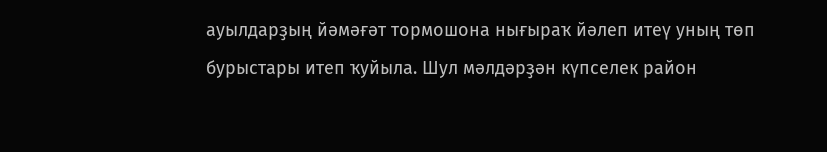ауылдарҙың йәмәғәт тормошона нығыраҡ йәлеп итеү уның төп бурыстары итеп ҡуйыла. Шул мәлдәрҙән күпселек район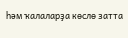һәм ҡалаларҙа көслө затта